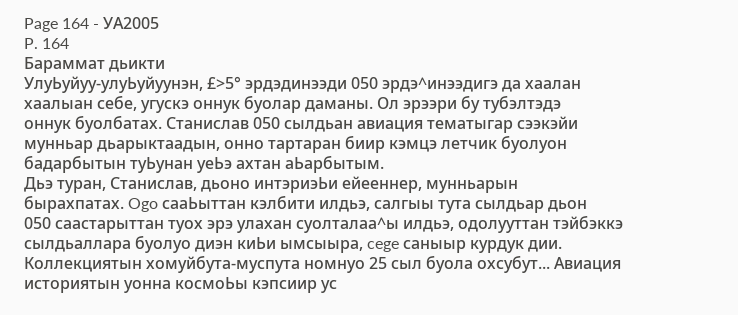Page 164 - УА2005
P. 164
Бараммат дьикти
УлуЬуйуу-улуЬуйуунэн, £>5° эрдэдинээди 050 эрдэ^инээдигэ да хаалан
хаалыан себе, угускэ оннук буолар даманы. Ол эрээри бу тубэлтэдэ
оннук буолбатах. Станислав 050 сылдьан авиация тематыгар сээкэйи
мунньар дьарыктаадын, онно тартаран биир кэмцэ летчик буолуон
бадарбытын туЬунан уеЬэ ахтан аЬарбытым.
Дьэ туран, Станислав, дьоно интэриэЬи ейееннер, мунньарын
бырахпатах. Ogo сааЬыттан кэлбити илдьэ, салгыы тута сылдьар дьон
050 саастарыттан туох эрэ улахан суолталаа^ы илдьэ, одолууттан тэйбэккэ
сылдьаллара буолуо диэн киЬи ымсыыра, cege саныыр курдук дии.
Коллекциятын хомуйбута-муспута номнуо 25 сыл буола охсубут... Авиация
историятын уонна космоЬы кэпсиир ус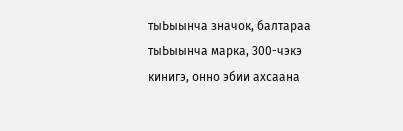тыЬыынча значок, балтараа
тыЬыынча марка, 300-чэкэ кинигэ, онно эбии ахсаана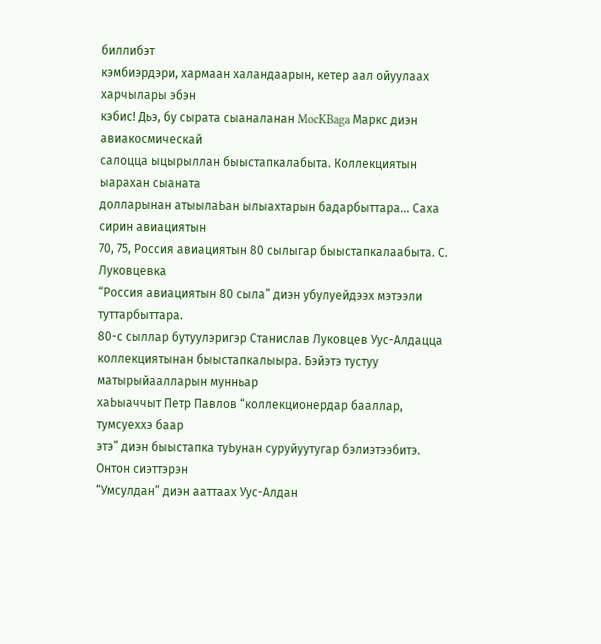биллибэт
кэмбиэрдэри, хармаан халандаарын, кетер аал ойуулаах харчылары эбэн
кэбис! Дьэ, бу сырата сыаналанан MocKBaga Маркс диэн авиакосмическай
салоцца ыцырыллан быыстапкалабыта. Коллекциятын ыарахан сыаната
долларынан атыылаЬан ылыахтарын бадарбыттара... Саха сирин авиациятын
70, 75, Россия авиациятын 80 сылыгар быыстапкалаабыта. С. Луковцевка
“Россия авиациятын 80 сыла” диэн убулуейдээх мэтээли туттарбыттара.
80-с сыллар бутуулэригэр Станислав Луковцев Уус-Алдацца
коллекциятынан быыстапкалыыра. Бэйэтэ тустуу матырыйаалларын мунньар
хаЬыаччыт Петр Павлов “коллекционердар бааллар, тумсуеххэ баар
этэ” диэн быыстапка туЬунан суруйуутугар бэлиэтээбитэ. Онтон сиэттэрэн
“Умсулдан” диэн ааттаах Уус-Алдан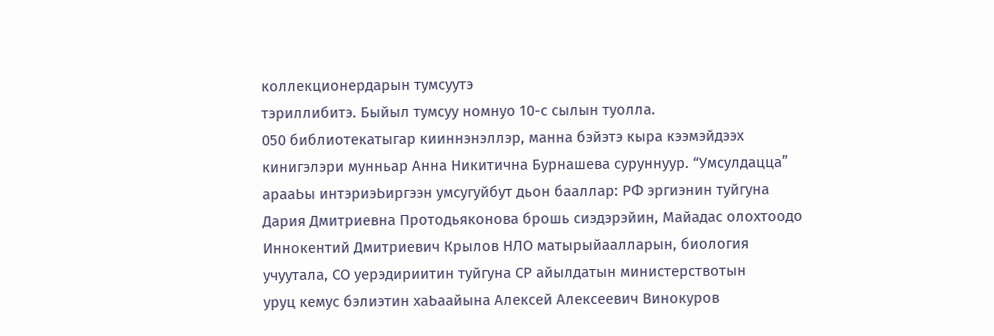коллекционердарын тумсуутэ
тэриллибитэ. Быйыл тумсуу номнуо 10-с сылын туолла.
050 библиотекатыгар кииннэнэллэр, манна бэйэтэ кыра кээмэйдээх
кинигэлэри мунньар Анна Никитична Бурнашева суруннуур. “Умсулдацца”
арааЬы интэриэЬиргээн умсугуйбут дьон бааллар: РФ эргиэнин туйгуна
Дария Дмитриевна Протодьяконова брошь сиэдэрэйин, Майадас олохтоодо
Иннокентий Дмитриевич Крылов НЛО матырыйаалларын, биология
учуутала, СО уерэдириитин туйгуна СР айылдатын министерствотын
уруц кемус бэлиэтин хаЬаайына Алексей Алексеевич Винокуров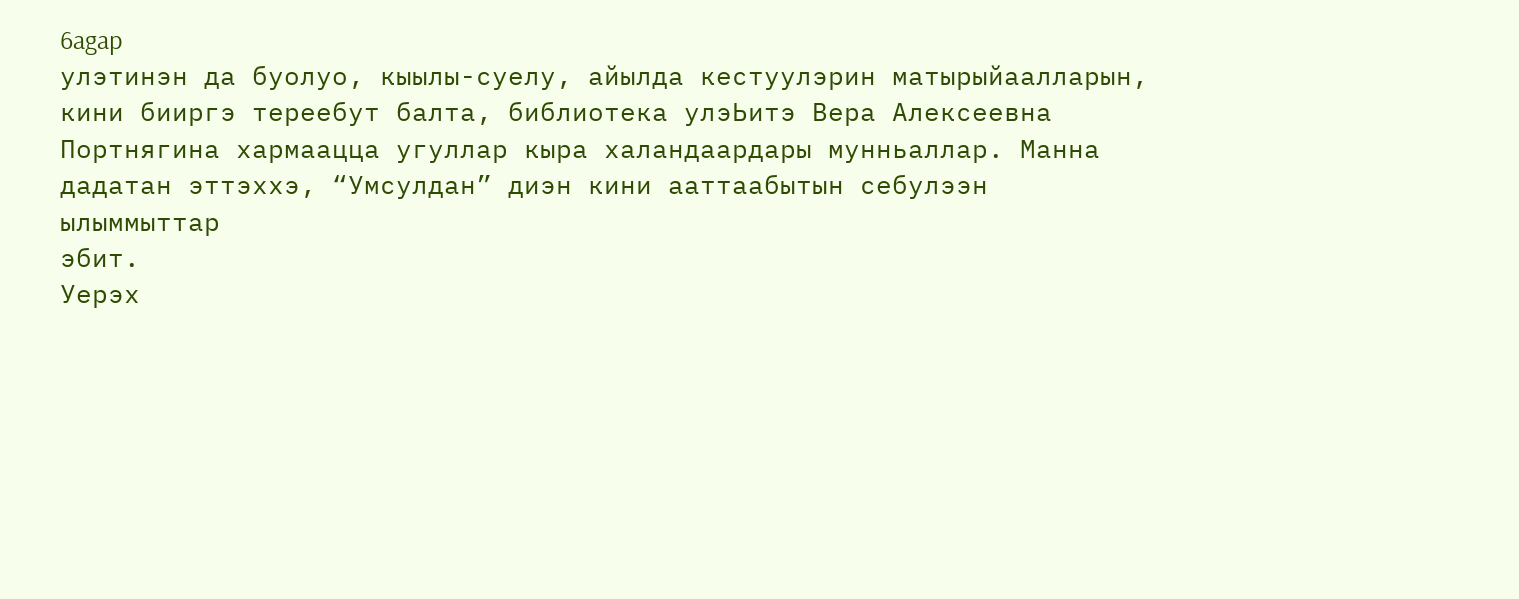6agap
улэтинэн да буолуо, кыылы-суелу, айылда кестуулэрин матырыйаалларын,
кини бииргэ тереебут балта, библиотека улэЬитэ Вера Алексеевна
Портнягина хармаацца угуллар кыра халандаардары мунньаллар. Манна
дадатан эттэххэ, “Умсулдан” диэн кини ааттаабытын себулээн ылыммыттар
эбит.
Уерэх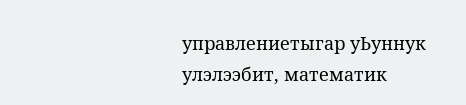управлениетыгар уЬуннук улэлээбит, математик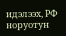идэлээх, РФ
норуотун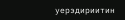уерэдириитин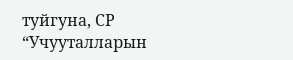туйгуна, СР “Учууталларын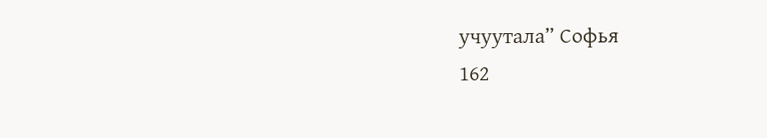учуутала” Софья
162